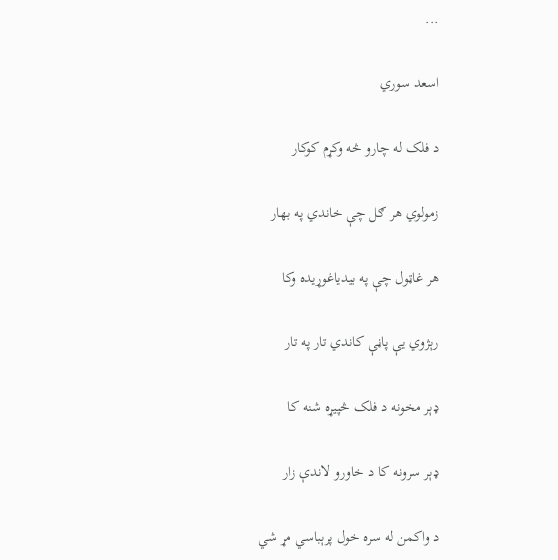...

اسعد سوري

د فلک له چارو څه وکړم کوکار

زمولوي هر ګل چې خاندي په بهار

هر غاټول چې په بیدیاغوړیده وکا

رېژوي یې پاڼې کاندي تار په تار

ډېر مخونه د فلک څپیړه شنه کا

ډېر سرونه کا د خاورو لاندې زار

د واکمن له سره خول پرېباسي مړ شي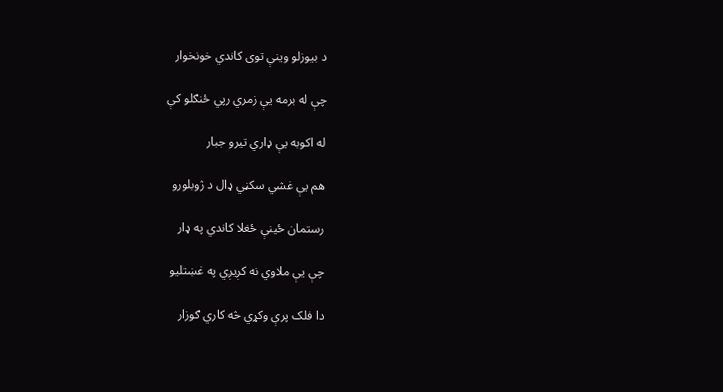د بیوزلو وینې توی کاندي خونخوار

چې له برمه یې زمري رپي ځنګلو کې

له اکوبه یې ډاري تیرو جبار

هم یې غشي سکڼي ډال د ژوبلورو

رستمان ځینې ځغلا کاندي په ډار

چې یې ملاوي نه کږیږي په غښتلیو

دا فلک پرې وکړي څه کاري ګوزار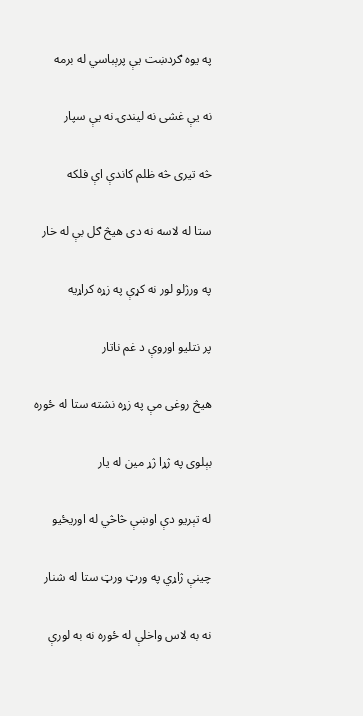په یوه ګردښت یې پرېباسي له برمه

نه یې غشی نه لیندۍ نه یې سپار

څه تیری څه ظلم کاندې اې فلکه

ستا له لاسه نه دی هیڅ ګل بې له خار

په ورژلو لور نه کړې په زړه کراړیه

پر نتلیو اوروې د غم ناتار

هیڅ روغی مې په زړه نشته ستا له ځوره

بېلوی په ژړا ژړ مین له یار

له تېریو دې اوښې څاڅي له اوریځیو

چینې ژاړي په ورټ ورټ ستا له شنار

نه به لاس واخلې له ځوره نه به لورې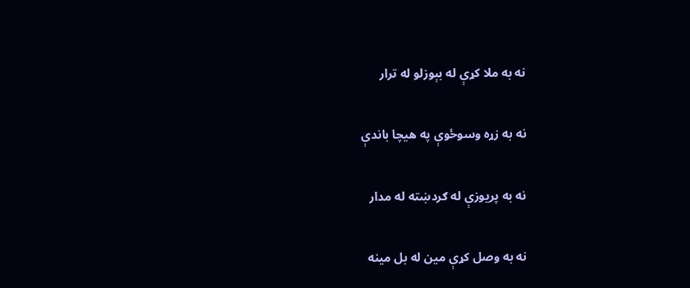نه به ملا کړې له بېوزلو له ترار

نه به زړه وسوځوې په هیچا باندې

نه به پریوزې له ګردښته له مدار

نه به وصل کړې مین له بل مینه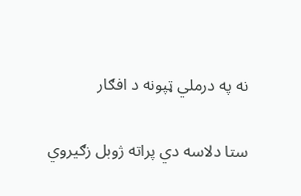نه په درملي ټپونه د افګار

ستا دلاسه دي پراته ژوبل زګیروي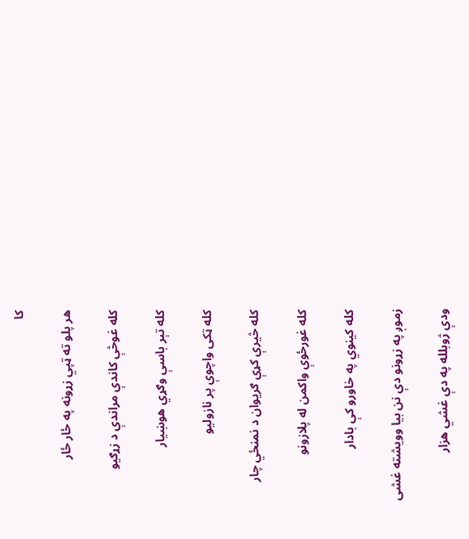کا

هر پلو ته ټپي زړونه په ځار ځار

کله غوڅې کاندې مراندې د زړګیو

کله تېر باسې وګړي هوښیار

کله ټکی واچوې پر نازولیو

کله څیرې کړې ګریوان د نمنځي چار

کله غورځوې واکمن له پلازونو

کله کینوي په خاورو کې بادار

زموږ په زړونو دې نن بیا وویشته غشی

ودې ژوبلله په دې غشي هزار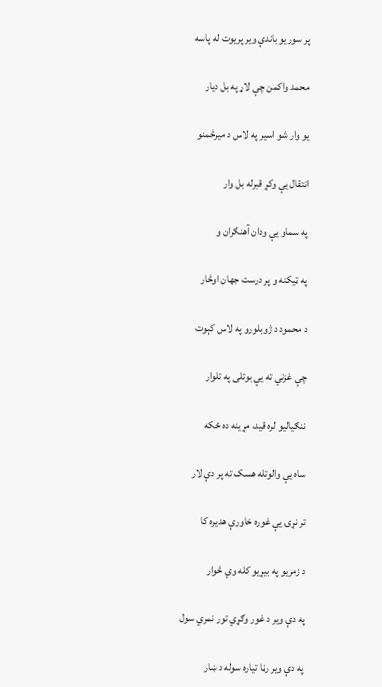پر سوریو باندې ویر پریوت له پاسه

محمد واکمن چې لاړ په بل دیار

یو وار شو اسیر په لاس د میرڅمنو

انتقال یې وکړ قبرله بل وار

په سماو يې ودان آهنګران و

په ټیکنه و پر درست جهان اوڅار

د محمود د ژوبلورو په لاس کېوت

چې غزني ته يې بوتلی په تلوار

ننګیالیو لره قید، مړینه ده ځکه

ساه یې والوتله هسک ته پر دې لار

تر نړۍ یې غوره خاورې هدیره کا

د زمریو په بیړیو کله وي څوار

په دې ویر د غور وګړي تور نمري سول

په دې ویر رڼا تیاره سوله د ښار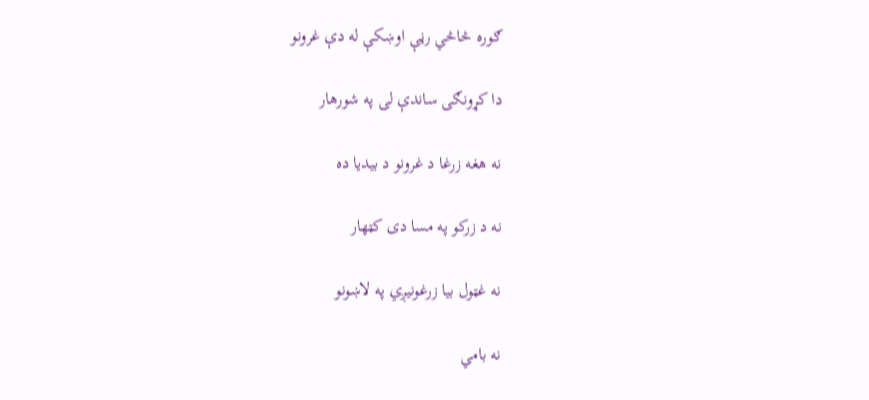ګوره څاڅي رڼې اوښکې له دې غرونو

دا کړونګی ساندې لی په شورهار

نه هغه زرغا د غرونو د بیدیا ده

نه د زرکو په مسا دی کټهار

نه غټول بیا زرغونیږي په لاښونو

نه بامي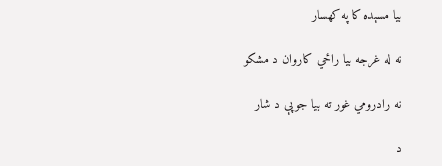بیا مسېده کا په کهسار

نه له غرجه بیا راځي کاروان د مشکو

نه رادرومي غور ته بیا جوپې د شار

د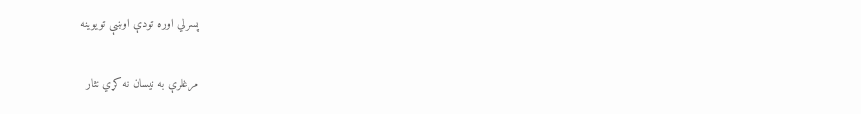پسرلي اوره تودې اوښې تویوینه

مرغلرې به نیسان نه کړي نثار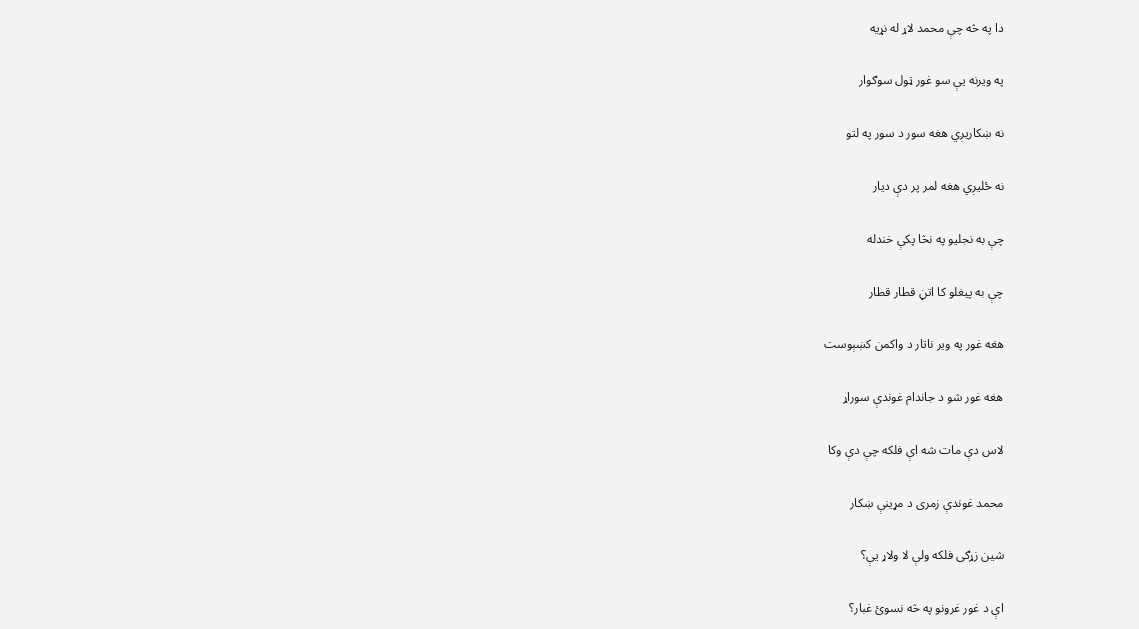دا په څه چې محمد لاړ له نړیه

په ویرنه یې سو غور ټول سوګوار

نه ښکاریږي هغه سور د سور په لتو

نه ځلیږي هغه لمر پر دې دیار

چې به نجلیو په نڅا پکې خندله

چې به پیغلو کا اتڼ قطار قطار

هغه غور په ویر ناتار د واکمن کښېوست

هغه غور شو د جاندام غوندې سوراړ

لاس دې مات شه اې فلکه چې دې وکا

محمد غوندې زمری د مړینې ښکار

شین زړګی فلکه ولې لا ولاړ یې؟

اې د غور غرونو په څه نسوئ غبار؟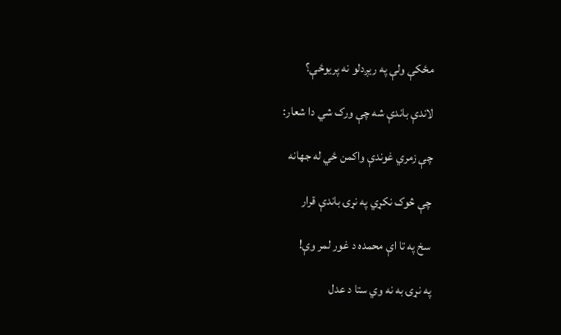مځکې ولې په ریږدلو نه پریوځې؟

لاندې باندې شه چې ورک شي دا شعار:

چې زمري غوندې واکمن ځي له جهانه

چې څوک نکړي په نړۍ باندې قرار

سخ په تا اې محمده د غور لمر وې!

په نړۍ به نه وي ستا د عدل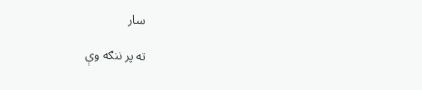سار

ته پر ننګه وې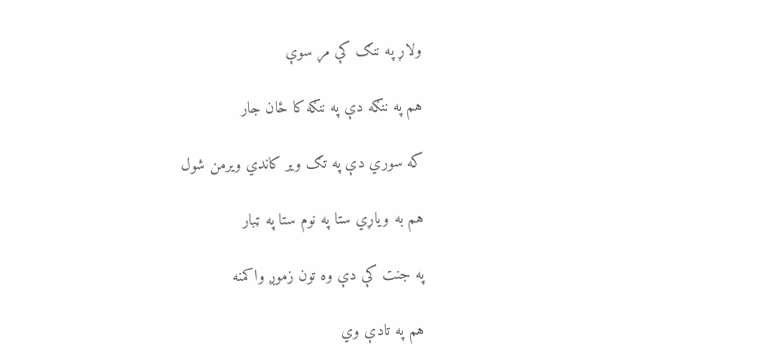ولاړ په ننګ کې مړ سوې

هم په ننګه دې په ننګه کا ځان جار

که سوري دې په تګ ویر کاندي ویرمن شول

هم به ویاړي ستا په نوم ستا په ټبار

په جنت کې دې وه تون زموږ واکمنه

هم په تادې وي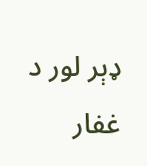ډېر لور د غفار